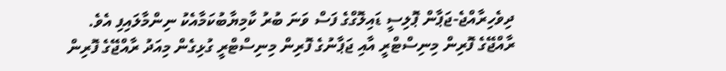ދިވެހިރާއްޖެ-ޖަޕާން ޕޮލިސީ ޑައިލޮގްގެ ފަސް ވަނަ ބުރު ކާމިޔާބުކަމާއެކު ނިންމާލައިފި އެވެ.
ރާއްޖޭގެ ފޮރިން މިނިސްޓްރީ އާއި ޖަޕާނުގެ ފޮރިން މިނިސްޓްރީ ގުޅިގެން މިއަދު ރާއްޖޭގެ ފޮރިން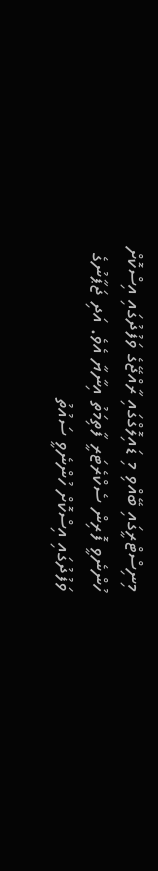މިނިސްޓްރީގައި ބޭއްވި މި ޑައިލޮގްގައި ރާއްޖޭގެ ވަފުދުގައި އިސްކޮށް ހުންނެވީ ފޮރިން ސެކްރެޓަރީ ފާތިމަތު އިނާޔާ އެވެ. އަދި ޖަޕާނުގެ ވަފުދުގައި އިސްކޮށް ހުންނެވީ ސައުތު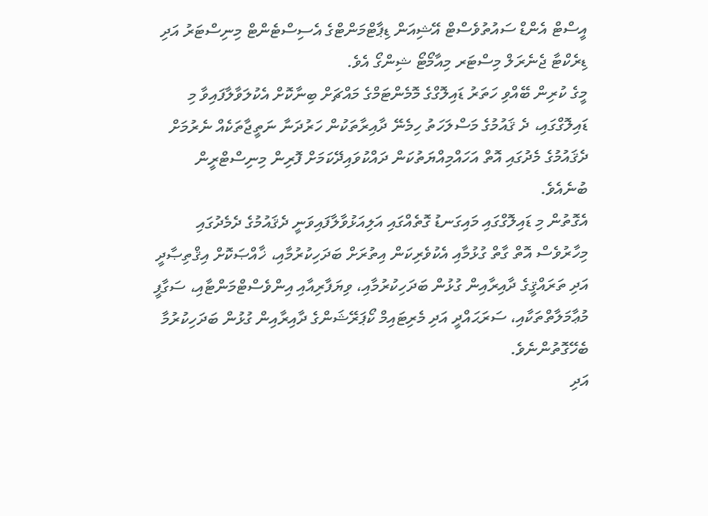އީސްޓް އެންޑް ސައުތުވެސްޓް އޭޝިއަން ޑިޕާޓްމަންޓްގެ އެސިސްޓެންޓް މިނިސްޓަރު އަދި ޑިރެކްޓާ ޖެނެރަލް މިސްޓަރ މިއާމޯޓޯ ޝިންގޯ އެވެ.
މީގެ ކުރިން ބޭއްވި ހަތަރު ޑައިލޮގްގެ މޮމެންޓަމްގެ މައްޗަށް ބިނާކޮށް އެކުލަވާލާފައިވާ މި ޑައިލޮގްގައި، ދެ ޤައުމުގެ މަސްލަހަތު ހިމެނޭ ދާއިރާތަކުން ހަރުދަނާ ނަތީޖާތަކެއް ނެރުމަށް ދެޤައުމުގެ މެދުގައި އޮތް އަހައްމިއްޔަތުކަން ދައްކުވައިދޭކަމަށް ފޮރިން މިނިސްޓްރީން ބުނެއެވެ.
އެގޮތުން މި ޑައިލޮގްގައި މައިގަނޑު ގޮތެއްގައި އަލިއަޅުވާލާފައިވަނީ ދެޤައުމުގެ ދެމެދުގައި މިހާރުވެސް އޮތް ގާތް ގުޅުމާއި އެކުވެރިކަން އިތުރަށް ބަދަހިކުރުމާއި، ޚާއްޞަކޮށް އިޤްތިޞާދީ އަދި ތަރައްޤީގެ ދާއިރާއިން ގުޅުން ބަދަހިކުރުމާއި، ވިޔަފާރިއާއި އިންވެސްޓްމަންޓާއި، ސަގާފީ މުޢާމަލާތްތަކާއި، ސަރަޙައްދީ އަދި މެރިޓައިމް ކޯޕަރޭޝަންގެ ދާއިރާއިން ގުޅުން ބަދަހިކުރުމާ ބެހޭގޮތުންނެވެ.
އަދި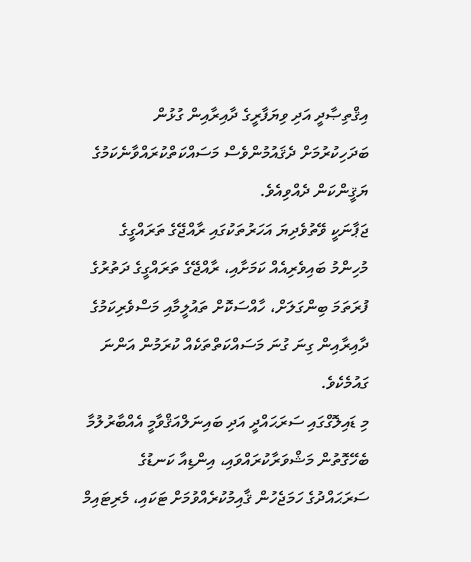އިޤްތިޞާދީ އަދި ވިޔަފާރީގެ ދާއިރާއިން ގުޅުން ބަދަހިކުރުމަށް ދެޤައުމުންވެސް މަސައްކަތްކުރައްވާނެކަމުގެ ޔަޤީންކަން ދެއްވިއެވެ.
ޖަޕާނަކީ ވޭތުވެދިޔަ އަހަރުތަކުގައި ރާއްޖޭގެ ތަރައްގީގެ މުހިންމު ބައިވެރިއެއް ކަމަށާއި، ރާއްޖޭގެ ތަރައްގީގެ ދަތުރުގެ ފުރަތަމަ ބިންގަލަށް، ހާއްސަކޮށް ތައުލީމާއި މަސްވެރިކަމުގެ ދާއިރާއިން ގިނަ ގުނަ މަސައްކަތްތަކެއް ކުރަމުން އަންނަ ގައުމެކެވެ.
މި ޑައިލޮގްގައި ސަރަޙައްދީ އަދި ބައިނަލްއަޤްވާމީ އެއްބާރުލުމާ ބެހޭގޮތުން މަޝްވަރާކުރައްވައި، އިންޑިއާ ކަނޑުގެ ސަރަޙައްދުގެ ހަމަޖެހުން ޤާއިމުކުރެއްވުމަށް ޓަކައި، މެރިޓައިމް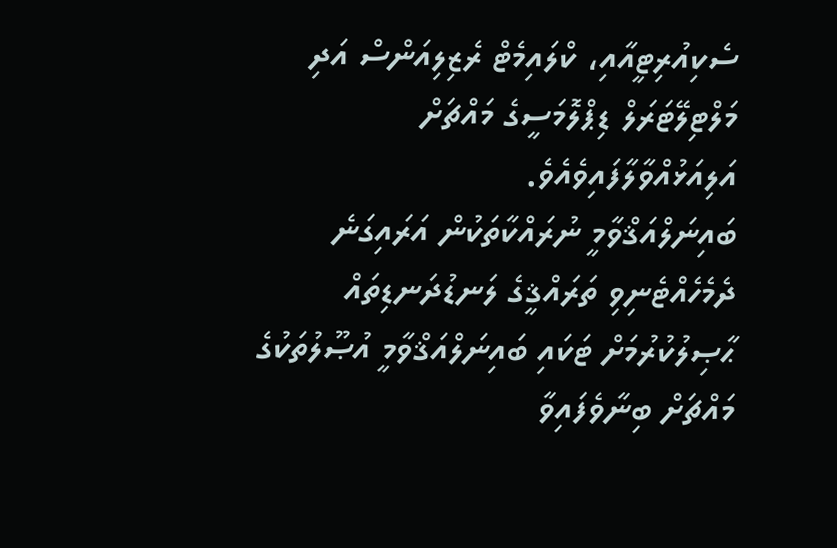ސެކިއުރިޓީއާއި، ކްލައިމެޓް ރެޒިލިއަންސް އަދި މަލްޓިލޭޓަރަލް ޑިޕްލޮމަސީގެ މައްޗަށް އަލިއަޅުއްވާލާފައިވެއެވެ.
ބައިނަލްއަޤްވާމީ ނުރައްކާތަކުން އަރައިގަނެ ދެމެހެއްޓެނިވި ތަރައްޤީގެ ލަނޑުދަނޑިތައް ޙާޞިލުކުރުމަށް ޓަކައި ބައިނަލްއަޤްވާމީ އުޞޫލުތަކުގެ މައްޗަށް ބިނާވެފައިވާ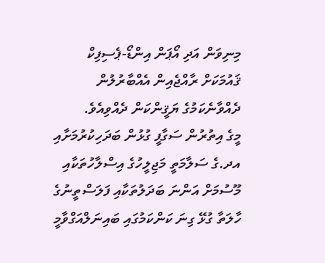މިނިވަން އަދި އޯޕަން އިންޑޯ-ޕެސިފިކް ޤައުމަކަށް ރާއްޖެއިން އެއްބާރުލުން ދެއްވާނެކަމުގެ ޔަޤީންކަން ދެއްވިއެވެ.
މީގެ އިތުރުން ސަގާފީ ގުޅުން ބަދަހިކުރުމަށާއި އދ.ގެ ސަލާމަތީ މަޖިލީހުގެ އިސްލާހުތަކާއި މޫސުމަށް އަންނަ ބަދަލުތަކާއި ފަލަސްތީނުގެ ހާލަތާ ގުޅޭ ގިނަ ކަންކަމުގައި ބައިނަލްއަގްވާމީ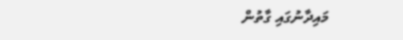މައިދާނުގައި ގާތުން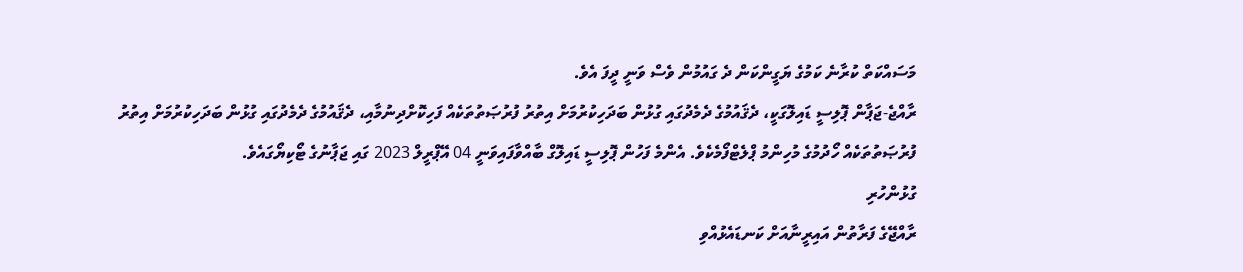މަސައްކަތް ކުރާނެ ކަމުގެ ޔަގީންކަން ދެ ގައުމުން ވެސް ވަނީ ދީފަ އެވެ.
ރާއްޖެ-ޖަޕާން ޕޮލިސީ ޑައިލޮގަކީ، ދެޤައުމުގެ ދެމެދުގައި ގުޅުން ބަދަހިކުރުމަށް އިތުރު ފުރުޞަތުތަކެއް ފަހިކޮށްދިނުމާއި، ދެޤައުމުގެ ދެމެދުގައި ގުޅުން ބަދަހިކުރުމަށް އިތުރު ފުރުޞަތުތަކެއް ހޯދުމުގެ މުހިންމު ޕްލެޓްފޯމެކެވެ. އެންމެ ފަހުން ޕޮލިސީ ޑައިލޮގް ބާއްވާފައިވަނީ 04 އޭޕްރީލް 2023 ގައި ޖަޕާނުގެ ޓޯކިޔޯގައެވެ.
ގުޅުންހުރި
ރާއްޖޭގެ ފަރާތުން އައިރީނާއަށް ކަނޑައެޅުއްވި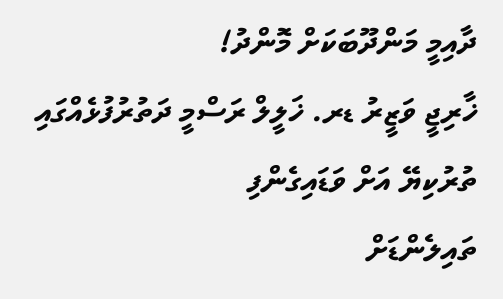ދާއިމީ މަންދޫބަކަށް މޮންދު!
ޚާރިޖީ ވަޒީރު ޑރ. ޚަލީލް ރަސްމީ ދަތުރުފުޅެއްގައި ތުރުކިޔޭ އަށް ވަޑައިގެންފި
ތައިލެންޑަށް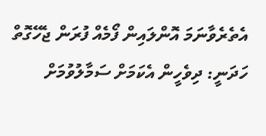އެތެރެވާނަމަ އޮންލައިން ފޯމެއް ފުރަން ޖެހޭގޮތް ހަދަނީ: ދިވެހީން އެކަމަށް ސަމާލުވުމަށް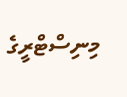މިނިސްޓްރީގެ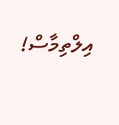އިލްތިމާސް!